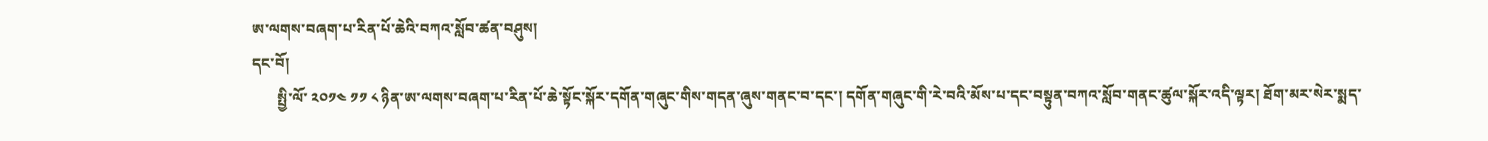ཨ་ལགས་བཞག་པ་རིན་པོ་ཆེའི་བཀའ་སློབ་ཚན་བཤུས།
དང་བོ།
       སྤྱི་ལོ་ ༢༠༡༤ ༡༡ ༨ ཉིན་ཨ་ལགས་བཞག་པ་རིན་པོ་ཆེ་སྟོང་སྐོར་དགོན་གཞུང་གིས་གདན་ཞུས་གནང་བ་དང་། དགོན་གཞུང་གི་རེ་བའི་མོས་པ་དང་བསྟུན་བཀའ་སློབ་གནང་ཚུལ་སྐོར་འདི་ལྟར། ཐོག་མར་སེར་སྨད་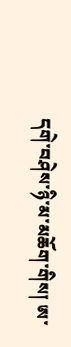དགེ་བཤེས་ཉི་མ་མཆོག་གིས། ཨ་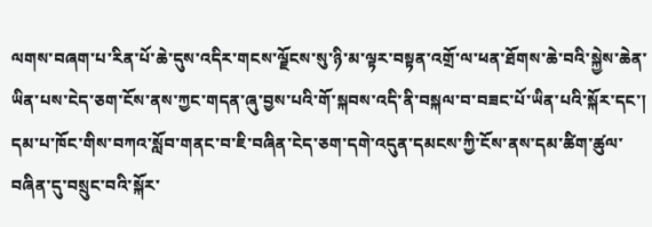ལགས་བཞག་པ་རིན་པོ་ཆེ་དུས་འདིར་གངས་ལྗོངས་སུ་ཉི་མ་ལྟར་བསྟན་འགྲོ་ལ་ཕན་ཐོགས་ཆེ་བའི་སྐྱེས་ཆེན་ཡིན་པས་ངེད་ཅག་ངོས་ནས་ཀྱང་གདན་ཞུ་བྱས་པའི་གོ་སྐབས་འདི་ནི་བསྐལ་བ་བཟང་པོ་ཡིན་པའི་སྐོར་དང་། དམ་པ་ཁོང་གིས་བཀའ་སློབ་གནང་བ་ཇི་བཞིན་ངེད་ཅག་དགེ་འདུན་དམངས་ཀྱི་ངོས་ནས་དམ་ཚིག་ཚུལ་བཞིན་དུ་བསྲུང་བའི་སྐོར་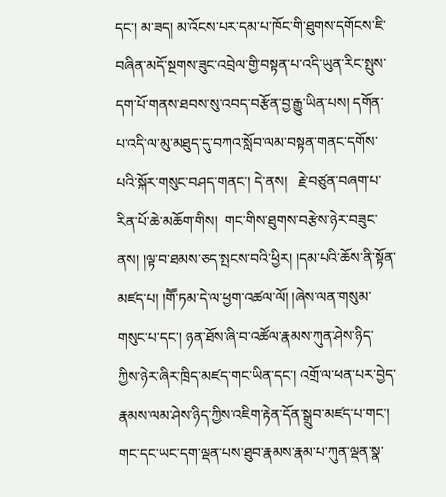དང་། མ་ཟད། མ་འོངས་པར་དམ་པ་ཁོང་གི་ཐུགས་དགོངས་ཇི་བཞིན་མདོ་སྔགས་ཟུང་འབྲེལ་གྱི་བསྟན་པ་འདི་ཡུན་རིང་སྤུས་དག་པོ་གནས་ཐབས་སུ་འབད་བརྩོན་བྱ་རྒྱུ་ཡིན་པས། དགོན་པ་འདི་ལ་མུ་མཐུད་དུ་བཀའ་སློབ་ལམ་བསྟན་གནང་དགོས་པའི་སྐོར་གསུང་བཤད་གནང་། དེ་ནས།   རྗེ་བཙུན་བཞག་པ་རིན་པོ་ཆེ་མཆོག་གིས།  གང་གིས་ཐུགས་བརྩེས་ཉེར་བཟུང་ནས། །ལྟ་བ་ཐམས་ཅད་སྤངས་བའི་ཕྱིར། །དམ་པའི་ཆོས་ནི་སྟོན་མཛད་པ། །གཽ་ཏམ་དེ་ལ་ཕྱག་འཚལ་ལོ། །ཞེས་ལན་གསུམ་གསུང་པ་དང་། ཉན་ཐོས་ཞི་བ་འཚོལ་རྣམས་ཀུན་ཤེས་ཉིད་ཀྱིས་ཉེར་ཞིར་ཁྲིད་མཛད་གང་ཡིན་དང་། འགྲོ་ལ་ཕན་པར་བྱེད་རྣམས་ལམ་ཤེས་ཉིད་ཀྱིས་འཇིག་རྟེན་དོན་སྒྲུབ་མཛད་པ་གང་། གང་དང་ཡང་དག་ལྡན་པས་ཐུབ་རྣམས་རྣམ་པ་ཀུན་ལྡན་སྣ་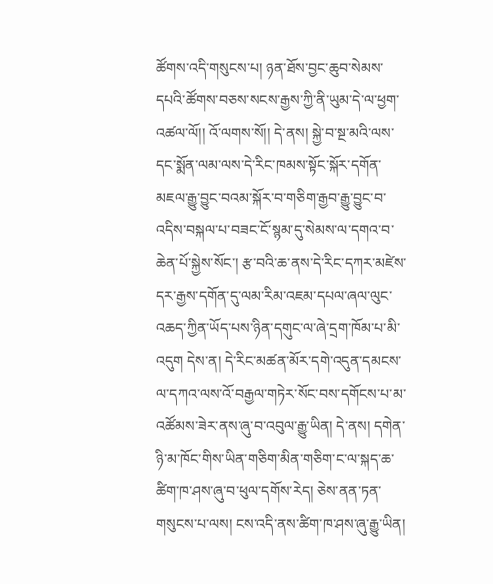ཚོགས་འདི་གསུངས་པ། ཉན་ཐོས་བྱང་ཆུབ་སེམས་དཔའི་ཚོགས་བཅས་སངས་རྒྱས་ཀྱི་ནི་ཡུམ་དེ་ལ་ཕྱག་འཚལ་ལོ།། འོ་ལགས་སོ།། དེ་ནས། སྐྱེ་བ་སྔ་མའི་ལས་དང་སྨོན་ལམ་ལས་དེ་རིང་ཁམས་སྟོང་སྐོར་དགོན་མཇལ་རྒྱུ་བྱུང་བའམ་སྐོར་བ་གཅིག་རྒྱབ་རྒྱུ་བྱུང་བ་འདིས་བསྐལ་པ་བཟང་ངོ་སྙམ་དུ་སེམས་ལ་དགའ་བ་ཆེན་པོ་སྐྱེས་སོང་། རྩ་བའི་ཆ་ནས་དེ་རིང་དཀར་མཛེས་དར་རྒྱས་དགོན་དུ་ལམ་རིམ་འཇམ་དཔལ་ཞལ་ལུང་འཆད་ཀྱིན་ཡོད་པས་ཉིན་དགུང་ལ་ཞེ་དྲག་ཁོམ་པ་མི་འདུག དེས་ན། དེ་རིང་མཚན་མོར་དགེ་འདུན་དམངས་ལ་དཀའ་ལས་འོ་བརྒྱལ་གཏེར་སོང་བས་དགོངས་པ་མ་འཚོམས་ཟེར་ནས་ཞུ་བ་འབུལ་རྒྱུ་ཡིན། དེ་ནས། དགེན་ཉི་མ་ཁོང་གིས་ཡིན་གཅིག་མིན་གཅིག་ང་ལ་སྐད་ཆ་ཚིག་ཁ་ཤས་ཞུ་བ་ཕུལ་དགོས་རེད། ཅེས་ནན་ཏན་གསུངས་པ་ལས། ངས་འདི་ནས་ཚིག་ཁ་ཤས་ཞུ་རྒྱུ་ཡིན།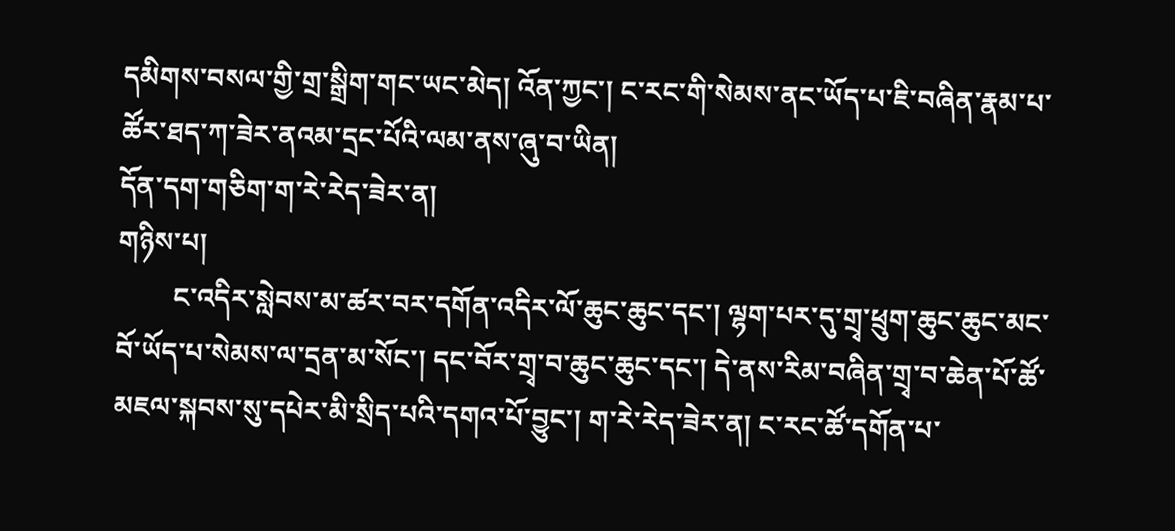དམིགས་བསལ་གྱི་གྲ་སྒྲིག་གང་ཡང་མེད། འོན་ཀྱང་། ང་རང་གི་སེམས་ནང་ཡོད་པ་ཇི་བཞིན་རྣམ་པ་ཚོར་ཐད་ཀ་ཟེར་ནའམ་དྲང་པོའི་ལམ་ནས་ཞུ་བ་ཡིན།
དོན་དག་གཅིག་ག་རེ་རེད་ཟེར་ན།
གཉིས་པ།
        ང་འདིར་སླེབས་མ་ཚར་བར་དགོན་འདིར་ལོ་ཆུང་ཆུང་དང་། ལྷག་པར་དུ་གྲྭ་ཕྲུག་ཆུང་ཆུང་མང་བོ་ཡོད་པ་སེམས་ལ་དྲན་མ་སོང་། དང་བོར་གྲྭ་བ་ཆུང་ཆུང་དང་། དེ་ནས་རིམ་བཞིན་གྲྭ་བ་ཆེན་པོ་ཚོ་མཇལ་སྐབས་སུ་དཔེར་མི་སྲིད་པའི་དགའ་པོ་བྱུང་། ག་རེ་རེད་ཟེར་ན། ང་རང་ཚོ་དགོན་པ་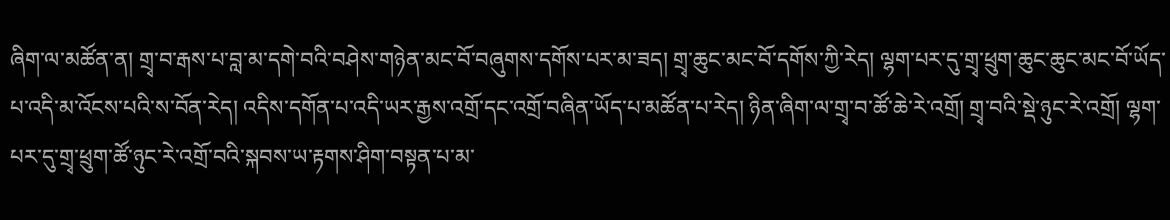ཞིག་ལ་མཚོན་ན། གྲྭ་བ་རྒས་པ་བླ་མ་དགེ་བའི་བཤེས་གཉེན་མང་བོ་བཞུགས་དགོས་པར་མ་ཟད། གྲྭ་ཆུང་མང་བོ་དགོས་ཀྱི་རེད། ལྷག་པར་དུ་གྲྭ་ཕྲུག་ཆུང་ཆུང་མང་བོ་ཡོད་པ་འདི་མ་འོངས་པའི་ས་བོན་རེད། འདིས་དགོན་པ་འདི་ཡར་རྒྱས་འགྲོ་དང་འགྲོ་བཞིན་ཡོད་པ་མཚོན་པ་རེད། ཉིན་ཞིག་ལ་གྲྭ་བ་ཚོ་ཆེ་རེ་འགྲོ། གྲྭ་བའི་སྡེ་ཉུང་རེ་འགྲོ། ལྷག་པར་དུ་གྲྭ་ཕྲུག་ཚོ་ཉུང་རེ་འགྲོ་བའི་སྐབས་ཡ་རྟགས་ཤིག་བསྟན་པ་མ་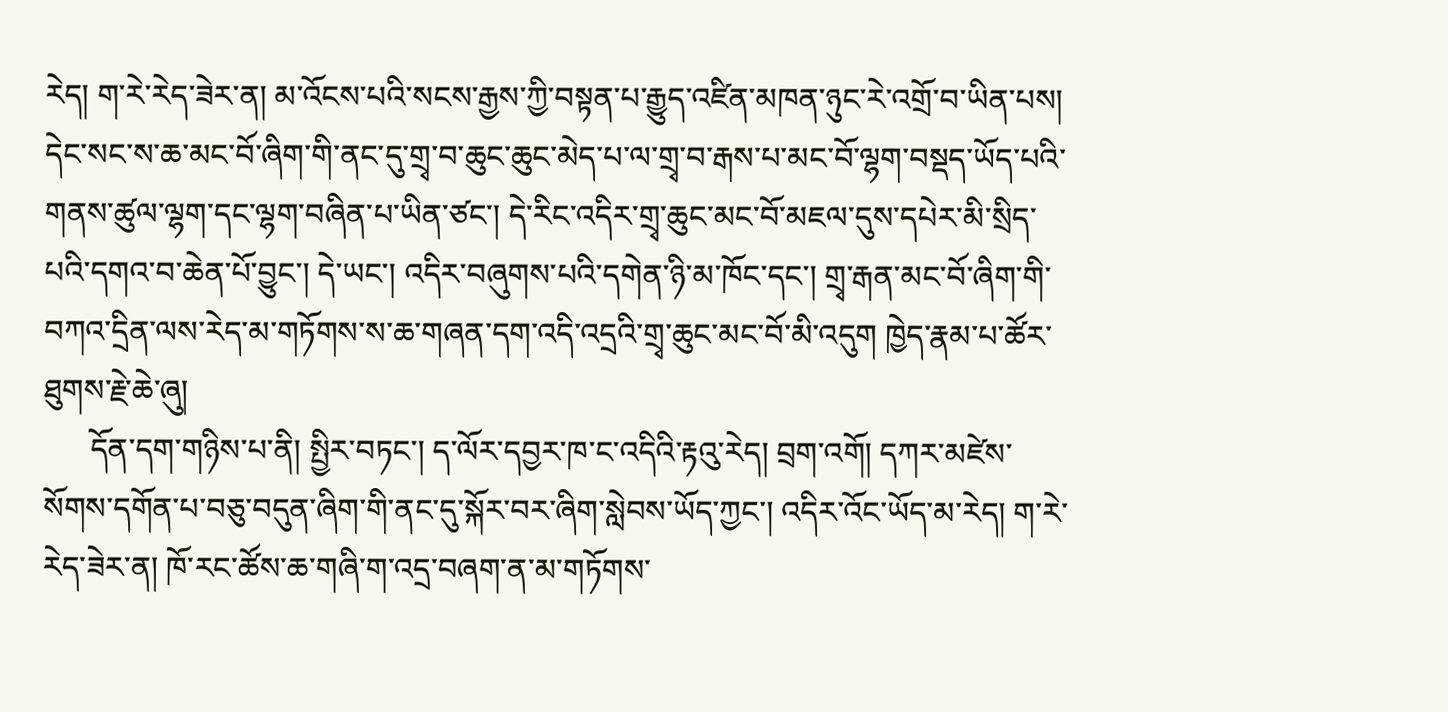རེད། ག་རེ་རེད་ཟེར་ན། མ་འོངས་པའི་སངས་རྒྱས་ཀྱི་བསྟན་པ་རྒྱུད་འཛིན་མཁན་ཉུང་རེ་འགྲོ་བ་ཡིན་པས། དེང་སང་ས་ཆ་མང་བོ་ཞིག་གི་ནང་དུ་གྲྭ་བ་ཆུང་ཆུང་མེད་པ་ལ་གྲྭ་བ་རྒས་པ་མང་བོ་ལྷག་བསྡད་ཡོད་པའི་གནས་ཚུལ་ལྷག་དང་ལྷག་བཞིན་པ་ཡིན་ཙང་། དེ་རིང་འདིར་གྲྭ་ཆུང་མང་བོ་མཇལ་དུས་དཔེར་མི་སྲིད་པའི་དགའ་བ་ཆེན་པོ་བྱུང་། དེ་ཡང་། འདིར་བཞུགས་པའི་དགེན་ཉི་མ་ཁོང་དང་། གྲྭ་རྒན་མང་བོ་ཞིག་གི་བཀའ་དྲིན་ལས་རེད་མ་གཏོགས་ས་ཆ་གཞན་དག་འདི་འདྲའི་གྲྭ་ཆུང་མང་བོ་མི་འདུག ཁྱེད་རྣམ་པ་ཚོར་ཐུགས་རྗེ་ཆེ་ཞུ།
      དོན་དག་གཉིས་པ་ནི། སྤྱིར་བཏང་། ད་ལོར་དབྱར་ཁ་ང་འདིའི་རྟའུ་རེད། བྲག་འགོ། དཀར་མཛེས་སོགས་དགོན་པ་བཅུ་བདུན་ཞིག་གི་ནང་དུ་སྐོར་བར་ཞིག་སླེབས་ཡོད་ཀྱང་། འདིར་འོང་ཡོད་མ་རེད། ག་རེ་རེད་ཟེར་ན། ཁོ་རང་ཚོས་ཆ་གཞི་ག་འདྲ་བཞག་ན་མ་གཏོགས་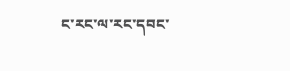ང་རང་ལ་རང་དབང་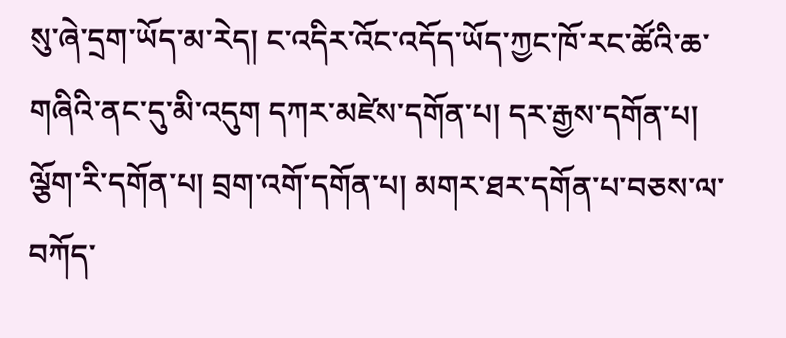སུ་ཞེ་དྲག་ཡོད་མ་རེད། ང་འདིར་འོང་འདོད་ཡོད་ཀྱང་ཁོ་རང་ཚོའི་ཆ་གཞིའི་ནང་དུ་མི་འདུག དཀར་མཛེས་དགོན་པ། དར་རྒྱས་དགོན་པ། ལྕོག་རི་དགོན་པ། བྲག་འགོ་དགོན་པ། མགར་ཐར་དགོན་པ་བཅས་ལ་བཀོད་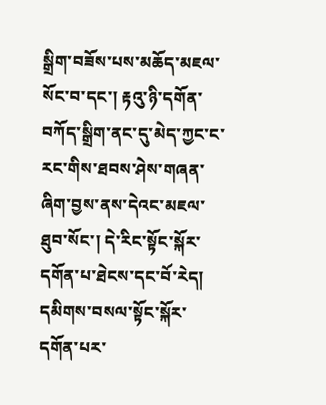སྒྲིག་བཟོས་པས་མཆོད་མཇལ་སོང་བ་དང་། རྟའུ་ཉི་དགོན་བཀོད་སྒྲིག་ནང་དུ་མེད་ཀྱང་ང་རང་གིས་ཐབས་ཤེས་གཞན་ཞིག་བྱས་ནས་དེའང་མཇལ་ཐུབ་སོང་། དེ་རིང་སྟོང་སྐོར་དགོན་པ་ཐེངས་དང་བོ་རེད། དམིགས་བསལ་སྟོང་སྐོར་དགོན་པར་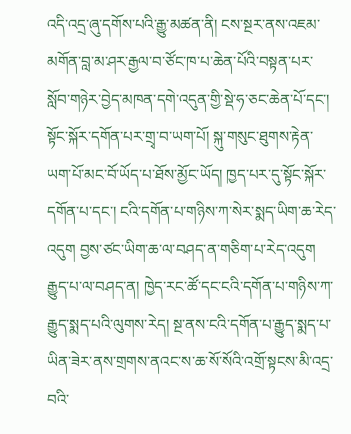འདི་འདྲ་ཞུ་དགོས་པའི་རྒྱུ་མཚན་ནི། ངས་སྔར་ནས་འཇམ་མགོན་བླ་མ་ཤར་རྒྱལ་བ་ཙོང་ཁ་པ་ཆེན་པོའི་བསྟན་པར་སློབ་གཉེར་བྱེད་མཁན་དགེ་འདུན་གྱི་སྡེ་ཧ་ཅང་ཆེན་པོ་དང་། སྟོང་སྐོར་དགོན་པར་གྲྭ་བ་ཡག་པོ། སྐུ་གསུང་ཐུགས་རྟེན་ཡག་པོ་མང་བོ་ཡོད་པ་ཐོས་མྱོང་ཡོད། ཁྱད་པར་དུ་སྟོང་སྐོར་དགོན་པ་དང་། ངའི་དགོན་པ་གཉིས་ཀ་སེར་སྨད་ཡིག་ཆ་རེད་འདུག བྱས་ཙང་ཡིག་ཆ་ལ་བཤད་ན་གཅིག་པ་རེད་འདུག རྒྱུད་པ་ལ་བཤད་ན། ཁྱེད་རང་ཚོ་དང་ངའི་དགོན་པ་གཉིས་ཀ་རྒྱུད་སྨད་པའི་ལུགས་རེད། སྔ་ནས་ངའི་དགོན་པ་རྒྱུད་སྨད་པ་ཡིན་ཟེར་ནས་གྲགས་ནའང་ས་ཆ་སོ་སོའི་འགྲོ་སྟངས་མི་འདྲ་བའི་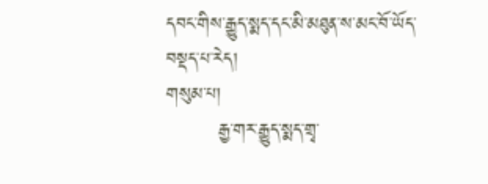དབང་གིས་རྒྱུད་སྨད་དང་མི་མཐུན་ས་མང་བོ་ཡོད་བསྡད་པ་རེད།
གསུམ་པ།
        རྒྱ་གར་རྒྱུད་སྨད་གྲྭ་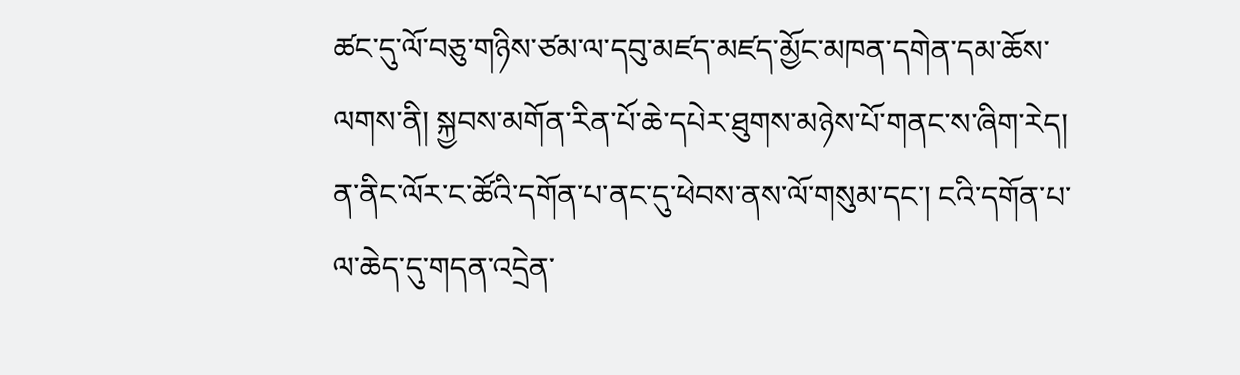ཚང་དུ་ལོ་བཅུ་གཉིས་ཙམ་ལ་དབུ་མཛད་མཛད་མྱོང་མཁན་དགེན་དམ་ཆོས་ལགས་ནི། སྐྱབས་མགོན་རིན་པོ་ཆེ་དཔེར་ཐུགས་མཉེས་པོ་གནང་ས་ཞིག་རེད། ན་ནིང་ལོར་ང་ཚོའི་དགོན་པ་ནང་དུ་ཕེབས་ནས་ལོ་གསུམ་དང་། ངའི་དགོན་པ་ལ་ཆེད་དུ་གདན་འདྲེན་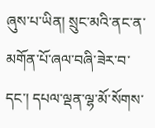ཞུས་པ་ཡིན། སྲུང་མའི་ནང་ན་མགོན་པོ་ཞལ་བཞི་ཟེར་བ་དང་། དཔལ་ལྡན་ལྷ་མོ་སོགས་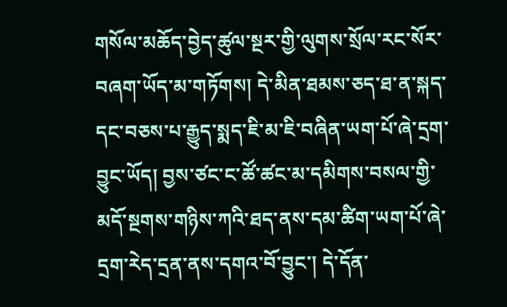གསོལ་མཆོད་བྱེད་ཚུལ་སྔར་གྱི་ལུགས་སྲོལ་རང་སོར་བཞག་ཡོད་མ་གཏོགས། དེ་མིན་ཐམས་ཅད་ཐ་ན་སྐད་དང་བཅས་པ་རྒྱུད་སྨད་ཇི་མ་ཇི་བཞིན་ཡག་པོ་ཞེ་དྲག་བྱུང་ཡོད། བྱས་ཙང་ང་ཚོ་ཚང་མ་དམིགས་བསལ་གྱི་མདོ་སྔགས་གཉིས་ཀའི་ཐད་ནས་དམ་ཚིག་ཡག་པོ་ཞེ་དྲག་རེད་དྲན་ནས་དགའ་བོ་བྱུང་། དེ་དོན་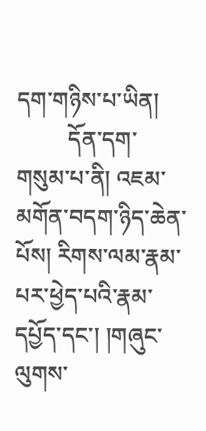དག་གཉིས་པ་ཡིན།
         དོན་དག་གསུམ་པ་ནི། འཇམ་མགོན་བདག་ཉིད་ཆེན་པོས། རིགས་ལམ་རྣམ་པར་ཕྱེད་པའི་རྣམ་དཔྱོད་དང་། །གཞུང་ལུགས་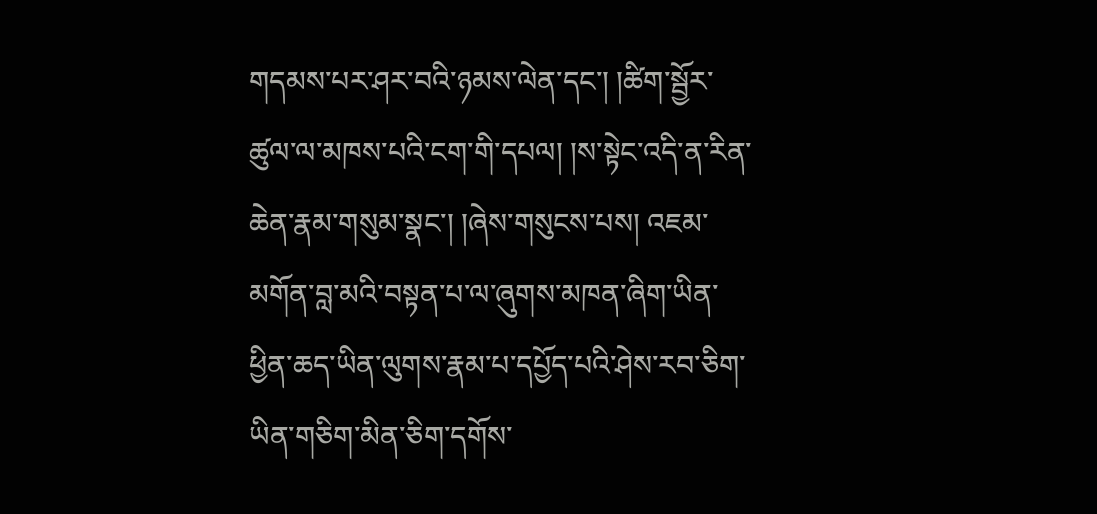གདམས་པར་ཤར་བའི་ཉམས་ལེན་དང་། །ཚིག་སྦྱོར་ཚུལ་ལ་མཁས་པའི་ངག་གི་དཔལ། །ས་སྟེང་འདི་ན་རིན་ཆེན་རྣམ་གསུམ་སྣང་། །ཞེས་གསུངས་པས། འཇམ་མགོན་བླ་མའི་བསྟན་པ་ལ་ཞུགས་མཁན་ཞིག་ཡིན་ཕྱིན་ཆད་ཡིན་ལུགས་རྣམ་པ་དཔྱོད་པའི་ཤེས་རབ་ཅིག་ཡིན་གཅིག་མིན་ཅིག་དགོས་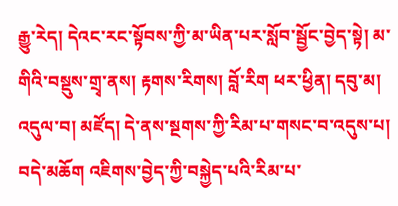རྒྱུ་རེད། དེའང་རང་སྟོབས་ཀྱི་མ་ཡིན་པར་སློབ་སྦྱོང་བྱེད་སྟེ། མ་གིའི་བསྡུས་གྲྭ་ནས། རྟགས་རིགས། བློ་རིག ཕར་ཕྱིན། དབུ་མ། འདུལ་བ། མཛོད། དེ་ནས་སྔགས་ཀྱི་རིམ་པ་གསང་བ་འདུས་པ། བདེ་མཆོག འཇིགས་བྱེད་ཀྱི་བསྐྱེད་པའི་རིམ་པ་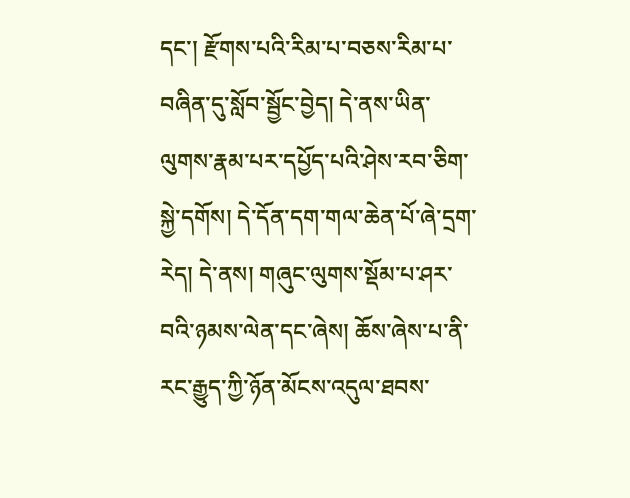དང་། རྫོགས་པའི་རིམ་པ་བཅས་རིམ་པ་བཞིན་དུ་སློབ་སྦྱོང་བྱེད། དེ་ནས་ཡིན་ལུགས་རྣམ་པར་དཔྱོད་པའི་ཤེས་རབ་ཅིག་སྐྱེ་དགོས། དེ་དོན་དག་གལ་ཆེན་པོ་ཞེ་དྲག་རེད། དེ་ནས། གཞུང་ལུགས་སྡོམ་པ་ཤར་བའི་ཉམས་ལེན་དང་ཞེས། ཆོས་ཞེས་པ་ནི་རང་རྒྱུད་ཀྱི་ཉོན་མོངས་འདུལ་ཐབས་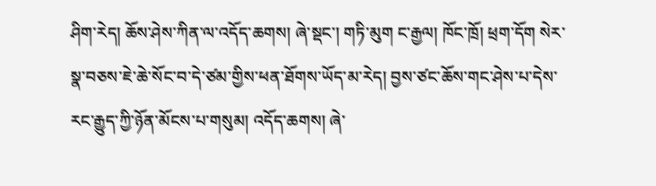ཤིག་རེད། ཆོས་ཤེས་ཀིན་ལ་འདོད་ཆགས། ཞེ་སྡང་། གཏི་མུག ང་རྒྱལ། ཁོང་ཁྲོ། ཕྲག་དོག སེར་སྣ་བཅས་ཇེ་ཆེ་སོང་བ་དེ་ཙམ་གྱིས་ཕན་ཐོགས་ཡོད་མ་རེད། བྱས་ཙང་ཆོས་གང་ཤེས་པ་དེས་རང་རྒྱུད་ཀྱི་ཉོན་མོངས་པ་གསུམ། འདོད་ཆགས། ཞེ་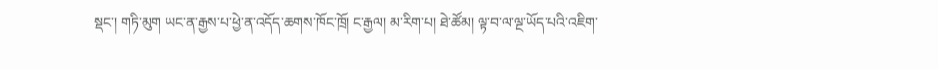སྡང་། གཏི་མུག ཡང་ན་རྒྱས་པ་ཕྱེ་ན་འདོད་ཆགས་ཁོང་ཁྲོ། ང་རྒྱལ། མ་རིག་པ། ཐེ་ཚོམ། ལྟ་བ་ལ་ལྔ་ཡོད་པའི་འཇིག་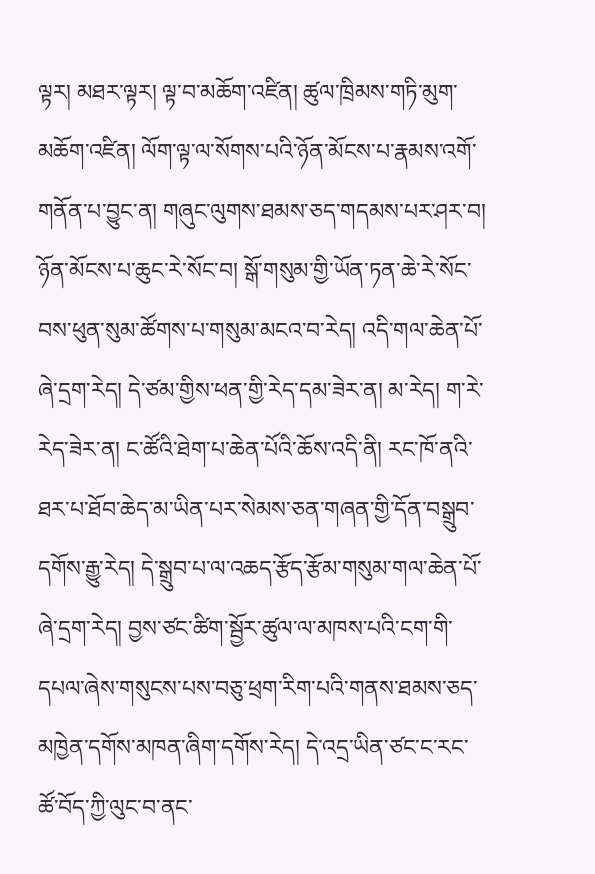ལྟར། མཐར་ལྟར། ལྟ་བ་མཆོག་འཛིན། ཚུལ་ཁྲིམས་གཏི་མུག་མཆོག་འཛིན། ལོག་ལྟ་ལ་སོགས་པའི་ཉོན་མོངས་པ་རྣམས་འགོ་གནོན་པ་བྱུང་ན། གཞུང་ལུགས་ཐམས་ཅད་གདམས་པར་ཤར་བ། ཉོན་མོངས་པ་ཆུང་རེ་སོང་བ། སྒོ་གསུམ་གྱི་ཡོན་ཏན་ཆེ་རེ་སོང་བས་ཕུན་སུམ་ཚོགས་པ་གསུམ་མངའ་བ་རེད། འདི་གལ་ཆེན་པོ་ཞེ་དྲག་རེད། དེ་ཙམ་གྱིས་ཕན་གྱི་རེད་དམ་ཟེར་ན། མ་རེད། ག་རེ་རེད་ཟེར་ན། ང་ཚོའི་ཐེག་པ་ཆེན་པོའི་ཆོས་འདི་ནི། རང་ཁོ་ནའི་ཐར་པ་ཐོབ་ཆེད་མ་ཡིན་པར་སེམས་ཅན་གཞན་གྱི་དོན་བསྒྲུབ་དགོས་རྒྱུ་རེད། དེ་སྒྲུབ་པ་ལ་འཆད་རྩོད་རྩོམ་གསུམ་གལ་ཆེན་པོ་ཞེ་དྲག་རེད། བྱས་ཙང་ཚིག་སྦྱོར་ཚུལ་ལ་མཁས་པའི་ངག་གི་དཔལ་ཞེས་གསུངས་པས་བཅུ་ཕྲག་རིག་པའི་གནས་ཐམས་ཅད་མཁྱེན་དགོས་མཁན་ཞིག་དགོས་རེད། དེ་འདྲ་ཡིན་ཙང་ང་རང་ཚོ་བོད་ཀྱི་ལུང་བ་ནང་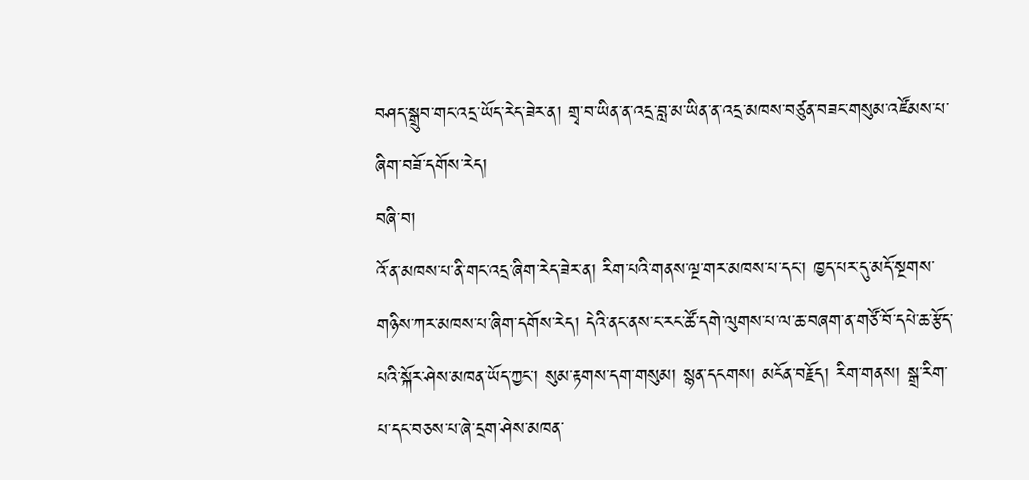བཤད་སྒྲུབ་གང་འདྲ་ཡོད་རེད་ཟེར་ན། གྲྭ་བ་ཡིན་ན་འདྲ་བླ་མ་ཡིན་ན་འདྲ་མཁས་བཙུན་བཟང་གསུམ་འཛོམས་པ་ཞིག་བཟོ་དགོས་རེད།
བཞི་བ།
འོ་ན་མཁས་པ་ནི་གང་འདྲ་ཞིག་རེད་ཟེར་ན། རིག་པའི་གནས་ལྔ་གར་མཁས་པ་དང་། ཁྱད་པར་དུ་མདོ་སྔགས་གཉིས་ཀར་མཁས་པ་ཞིག་དགོས་རེད། དེའི་ནང་ནས་ང་རང་ཚོ་དགེ་ལུགས་པ་ལ་ཆ་བཞག་ན་གཙོ་བོ་དཔེ་ཆ་རྩོད་པའི་སྐོར་ཤེས་མཁན་ཡོད་ཀྱང་། སུམ་རྟགས་དག་གསུམ། སྙན་དངགས། མངོན་བརྗོད། རིག་གནས། སྒྲ་རིག་པ་དང་བཅས་པ་ཞེ་དྲག་ཤེས་མཁན་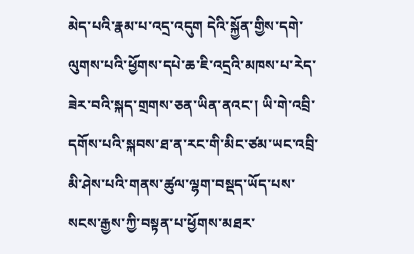མེད་པའི་རྣམ་པ་འདྲ་འདུག དེའི་སྐྱོན་གྱིས་དགེ་ལུགས་པའི་ཕྱོགས་དཔེ་ཆ་ཇི་འདྲའི་མཁས་པ་རེད་ཟེར་བའི་སྐད་གྲགས་ཅན་ཡིན་ནའང་། ཡི་གེ་འབྲི་དགོས་པའི་སྐབས་ཐ་ན་རང་གི་མིང་ཙམ་ཡང་འབྲི་མི་ཤེས་པའི་གནས་ཚུལ་ལྷག་བསྡད་ཡོད་པས་སངས་རྒྱས་ཀྱི་བསྟན་པ་ཕྱོགས་མཐར་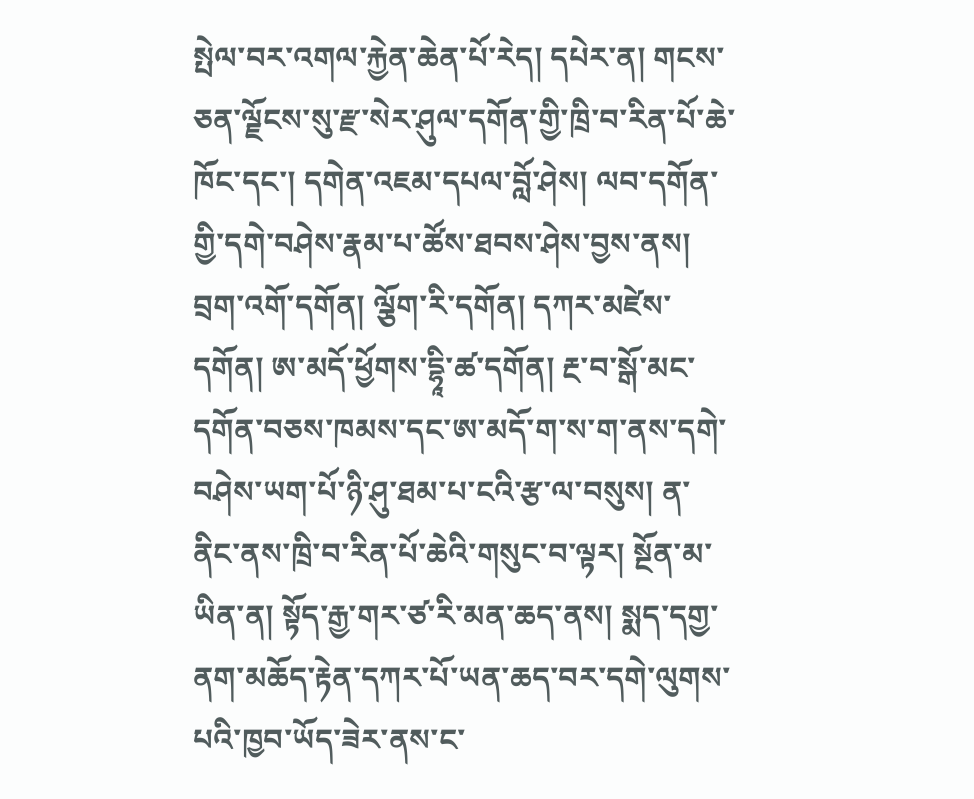སྤེལ་བར་འགལ་རྐྱེན་ཆེན་པོ་རེད། དཔེར་ན། གངས་ཅན་ལྗོངས་སུ་རྫ་སེར་ཤུལ་དགོན་གྱི་ཁྲི་བ་རིན་པོ་ཆེ་ཁོང་དང་། དགེན་འཇམ་དཔལ་བློ་ཤེས། ལབ་དགོན་གྱི་དགེ་བཤེས་རྣམ་པ་ཚོས་ཐབས་ཤེས་བྱས་ནས། བྲག་འགོ་དགོན། ལྕོག་རི་དགོན། དཀར་མཛེས་དགོན། ཨ་མདོ་ཕྱོགས་དྷཱི་ཚ་དགོན། རྔ་བ་སྒོ་མང་དགོན་བཅས་ཁམས་དང་ཨ་མདོ་ག་ས་ག་ནས་དགེ་བཤེས་ཡག་པོ་ཉི་ཤུ་ཐམ་པ་ངའི་རྩ་ལ་བསུས། ན་ནིང་ནས་ཁྲི་བ་རིན་པོ་ཆེའི་གསུང་བ་ལྟར། སྔོན་མ་ཡིན་ན། སྟོད་རྒྱ་གར་ཙ་རི་མན་ཆད་ནས། སྨད་དགྱ་ནག་མཆོད་རྟེན་དཀར་པོ་ཡན་ཆད་བར་དགེ་ལུགས་པའི་ཁྱབ་ཡོད་ཟེར་ནས་ང་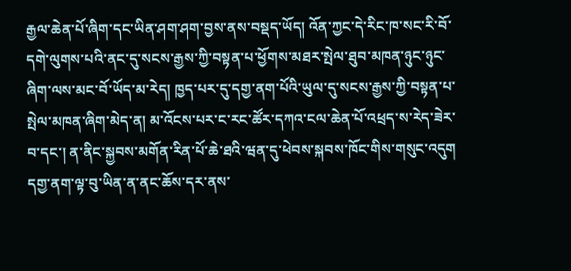རྒྱལ་ཆེན་པོ་ཞིག་དང་ཡིན་ཤག་ཤག་བྱས་ནས་བསྡད་ཡོད། འོན་ཀྱང་དེ་རིང་ཁ་སང་རི་བོ་དགེ་ལུགས་པའི་ནང་དུ་སངས་རྒྱས་ཀྱི་བསྟན་པ་ཕྱོགས་མཐར་སྤེལ་ཐུབ་མཁན་ཉུང་ཉུང་ཞིག་ལས་མང་བོ་ཡོད་མ་རེད། ཁྱད་པར་དུ་དགྱ་ནག་པོའི་ཡུལ་དུ་སངས་རྒྱས་ཀྱི་བསྟན་པ་སྤེལ་མཁན་ཞིག་མེད་ན། མ་འོངས་པར་ང་རང་ཚོར་དཀའ་ངལ་ཆེན་པོ་འཕྲད་ས་རེད་ཟེར་བ་དང་། ན་ནིང་སྐྱབས་མགོན་རིན་པོ་ཆེ་ཐའི་ཝན་དུ་ཕེབས་སྐབས་ཁོང་གིས་གསུང་འདུག དགྱ་ནག་ལྟ་བུ་ཡིན་ན་ནང་ཆོས་དར་ནས་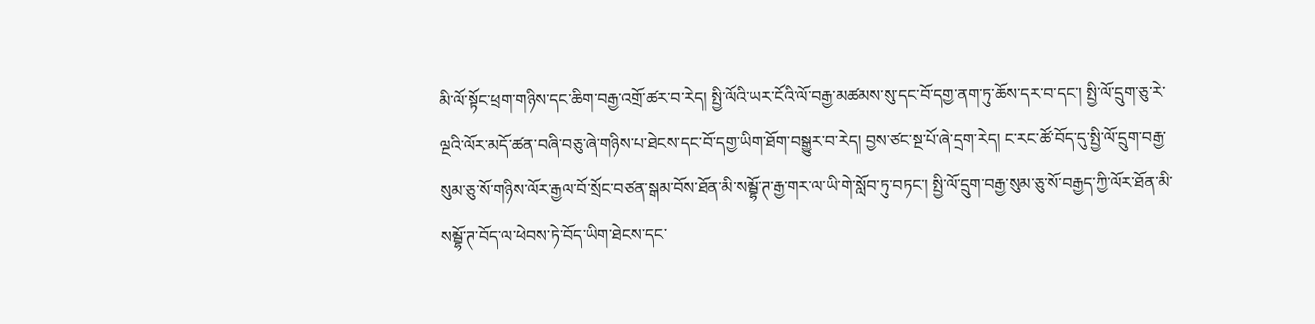མི་ལོ་སྟོང་ཕྲག་གཉིས་དང་ཆིག་བརྒྱ་འགྲོ་ཚར་བ་རེད། སྤྱི་ལོའི་ཡར་ངོའི་ལོ་བརྒྱ་མཚམས་སུ་དང་བོ་དགྱ་ནག་ཏུ་ཆོས་དར་བ་དང་། སྤྱི་ལོ་དྲུག་ཅུ་རེ་ལྔའི་ལོར་མདོ་ཚན་བཞི་བཅུ་ཞེ་གཉིས་པ་ཐེངས་དང་བོ་དགྱ་ཡིག་ཐོག་བསྒྱུར་བ་རེད། བྱས་ཙང་སྔ་པོ་ཞེ་དྲག་རེད། ང་རང་ཚོ་བོད་དུ་སྤྱི་ལོ་དྲུག་བརྒྱ་སུམ་ཅུ་སོ་གཉིས་ལོར་རྒྱལ་བོ་སྲོང་བཙན་སྒམ་བོས་ཐོན་མི་སམྦྷོ་ཊ་རྒྱ་གར་ལ་ཡི་གེ་སློབ་ཏུ་བཏང་། སྤྱི་ལོ་དྲུག་བརྒྱ་སུམ་ཅུ་སོ་བརྒྱད་ཀྱི་ལོར་ཐོན་མི་སམྦྷོ་ཊ་བོད་ལ་ཕེབས་ཏེ་བོད་ཡིག་ཐེངས་དང་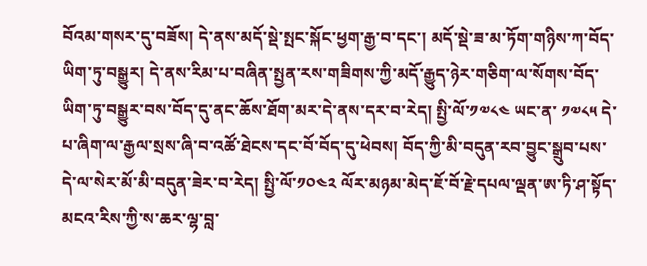བོའམ་གསར་དུ་བཟོས། དེ་ནས་མདོ་སྡེ་སྤང་སྐོང་ཕྱག་རྒྱ་བ་དང་། མདོ་སྡེ་ཟ་མ་ཏོག་གཉིས་ཀ་བོད་ཡིག་ཏུ་བསྒྱུར། དེ་ནས་རིམ་པ་བཞིན་སྤྱན་རས་གཟིགས་ཀྱི་མདོ་རྒྱུད་ཉེར་གཅིག་ལ་སོགས་བོད་ཡིག་ཏུ་བསྒྱུར་བས་བོད་དུ་ནང་ཆོས་ཐོག་མར་དེ་ནས་དར་བ་རེད། སྤྱི་ལོ་༡༧༨༤ ཡང་ན་ ༡༧༨༥ དེ་པ་ཞིག་ལ་རྒྱལ་སྲས་ཞི་བ་འཚོ་ཐེངས་དང་བོ་བོད་དུ་ཕེབས། བོད་ཀྱི་མི་བདུན་རབ་བྱུང་སྒྲུབ་པས་དེ་ལ་སེར་མོ་མི་བདུན་ཟེར་བ་རེད། སྤྱི་ལོ་༡༠༤༢ ལོར་མཉམ་མེད་ཇོ་བོ་རྗེ་དཔལ་ལྡན་ཨ་ཏི་ཤ་སྟོད་མངའ་རིས་ཀྱི་ས་ཆར་ལྷ་བླ་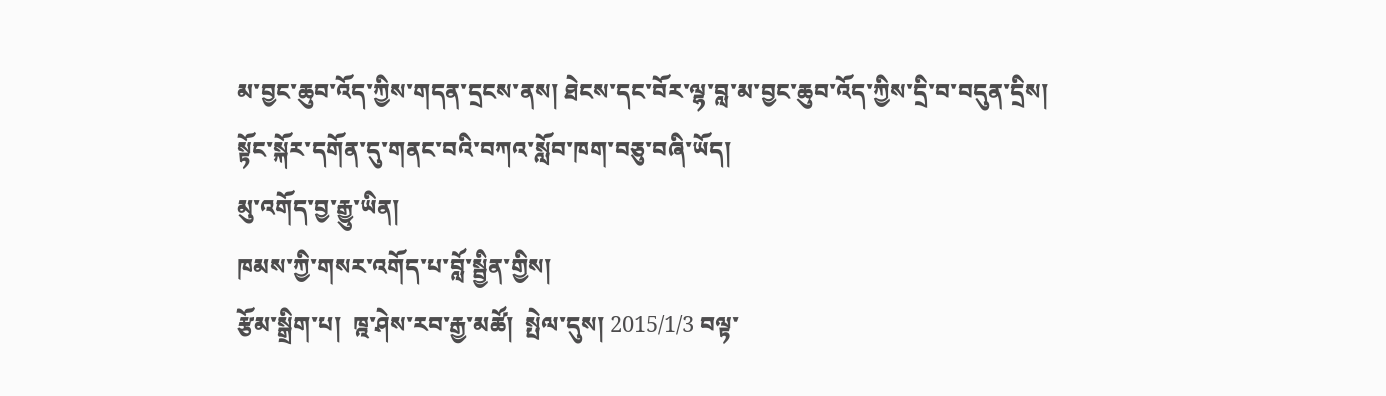མ་བྱང་ཆུབ་འོད་ཀྱིས་གདན་དྲངས་ནས། ཐེངས་དང་བོར་ལྷ་བླ་མ་བྱང་ཆུབ་འོད་ཀྱིས་དྲི་བ་བདུན་དྲིས།
སྟོང་སྐོར་དགོན་དུ་གནང་བའི་བཀའ་སློབ་ཁག་བཅུ་བཞི་ཡོད།
མུ་འགོད་བྱ་རྒྱུ་ཡིན།
ཁམས་ཀྱི་གསར་འགོད་པ་བློ་སྦྱིན་གྱིས།
རྩོམ་སྒྲིག་པ།  ཁྰ་ཤེས་རབ་རྒྱ་མཚོ།  སྤེལ་དུས། 2015/1/3 བལྟ་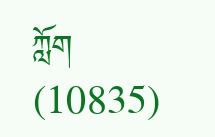ཀློག (10835)